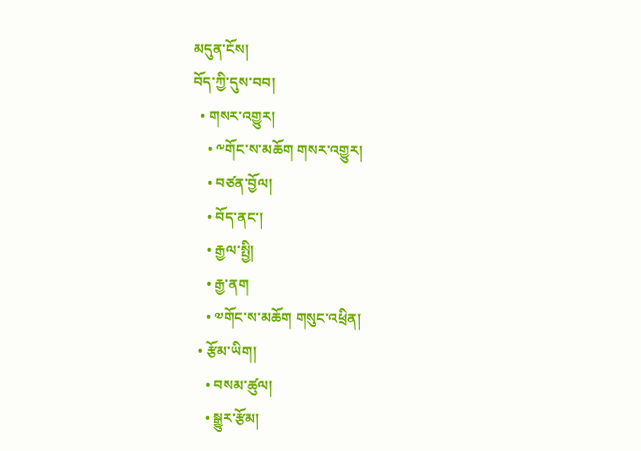མདུན་ངོས།
བོད་ཀྱི་དུས་བབ།
  • གསར་འགྱུར།
    • ༸གོང་ས་མཆོག གསར་འགྱུར།
    • བཙན་བྱོལ།
    • བོད་ནང་།
    • རྒྱལ་སྤྱི།
    • རྒྱ་ནག
    • ༧གོང་ས་མཆོག གསུང་འཕྲིན།
  • རྩོམ་ཡིག།
    • བསམ་ཚུལ།
    • སྒྱུར་རྩོམ།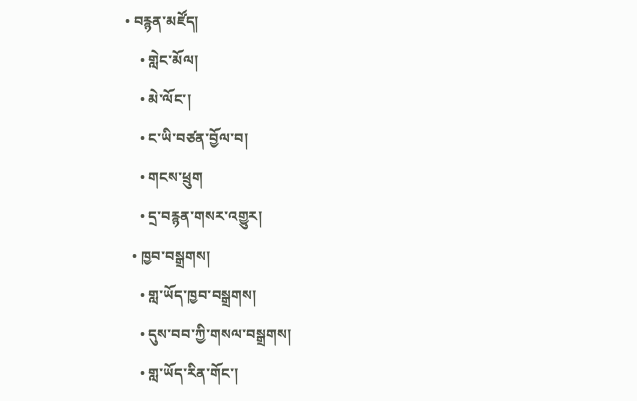• བརྙན་མཛོད།
    • གླེང་མོལ།
    • མེ་ལོང་།
    • ང་ཡི་བཙན་བྱོལ་བ།
    • གངས་ཕྲུག
    • དྲ་བརྙན་གསར་འགྱུར།
  • ཁྱབ་བསྒྲགས།
    • གླ་ཡོད་ཁྱབ་བསྒྲགས།
    • དུས་བབ་ཀྱི་གསལ་བསྒྲགས།
    • གླ་ཡོད་རིན་གོང་།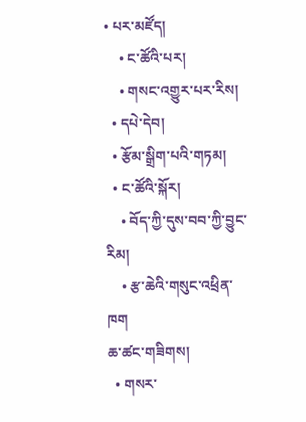• པར་མཛོད།
    • ང་ཚོའི་པར།
    • གསང་འགྱུར་པར་རིས།
  • དཔེ་དེབ།
  • རྩོམ་སྒྲིག་པའི་གཏམ།
  • ང་ཚོའི་སྐོར།
    • བོད་ཀྱི་དུས་བབ་ཀྱི་བྱུང་རིམ།
    • རྩ་ཆེའི་གསུང་འཕྲིན་ཁག
ཆ་ཚང་གཟིགས།
  • གསར་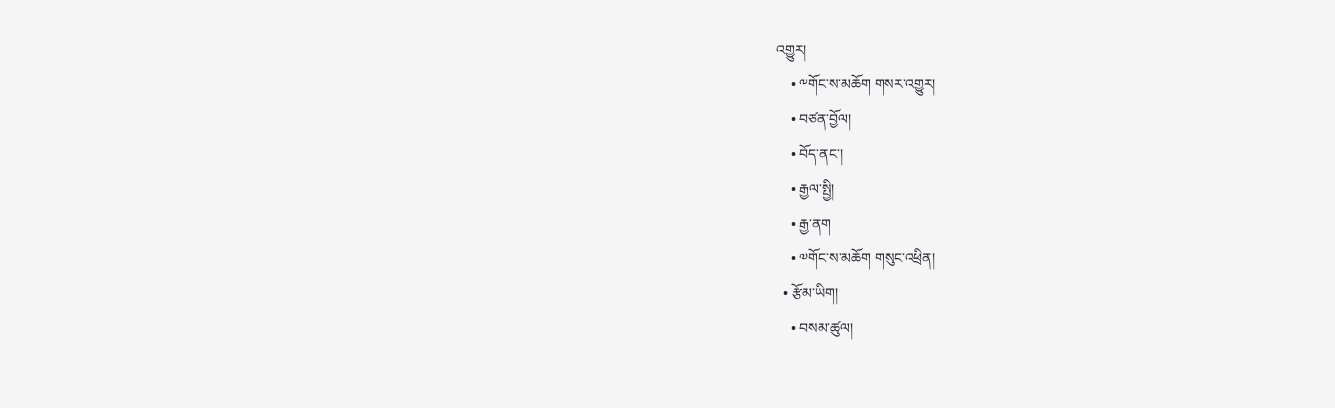འགྱུར།
    • ༸གོང་ས་མཆོག གསར་འགྱུར།
    • བཙན་བྱོལ།
    • བོད་ནང་།
    • རྒྱལ་སྤྱི།
    • རྒྱ་ནག
    • ༧གོང་ས་མཆོག གསུང་འཕྲིན།
  • རྩོམ་ཡིག།
    • བསམ་ཚུལ།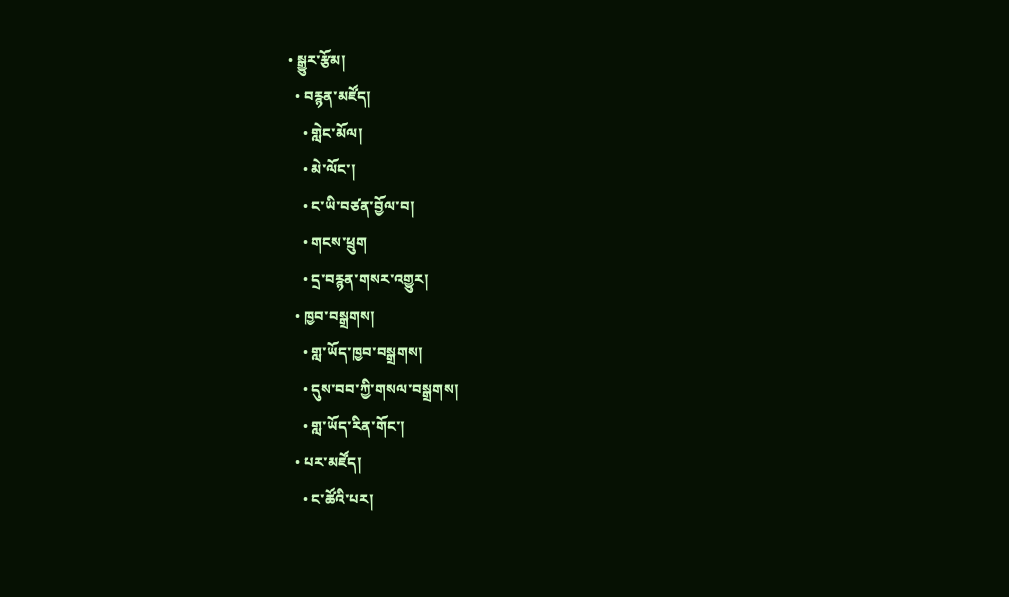• སྒྱུར་རྩོམ།
  • བརྙན་མཛོད།
    • གླེང་མོལ།
    • མེ་ལོང་།
    • ང་ཡི་བཙན་བྱོལ་བ།
    • གངས་ཕྲུག
    • དྲ་བརྙན་གསར་འགྱུར།
  • ཁྱབ་བསྒྲགས།
    • གླ་ཡོད་ཁྱབ་བསྒྲགས།
    • དུས་བབ་ཀྱི་གསལ་བསྒྲགས།
    • གླ་ཡོད་རིན་གོང་།
  • པར་མཛོད།
    • ང་ཚོའི་པར།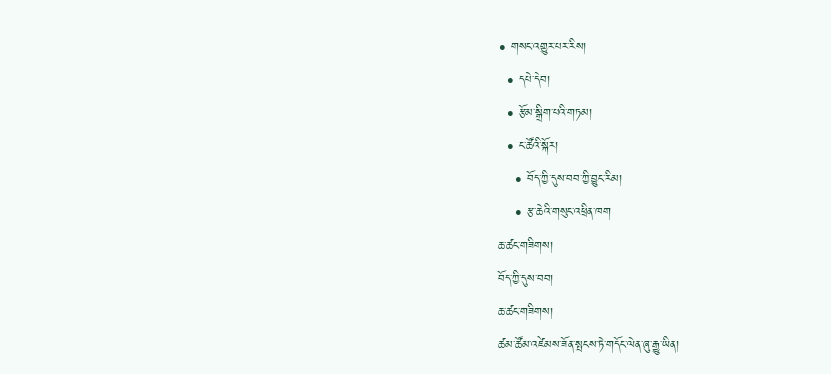• གསང་འགྱུར་པར་རིས།
  • དཔེ་དེབ།
  • རྩོམ་སྒྲིག་པའི་གཏམ།
  • ང་ཚོའི་སྐོར།
    • བོད་ཀྱི་དུས་བབ་ཀྱི་བྱུང་རིམ།
    • རྩ་ཆེའི་གསུང་འཕྲིན་ཁག
ཆ་ཚང་གཟིགས།
བོད་ཀྱི་དུས་བབ།
ཆ་ཚང་གཟིགས།
ཚམ་ཚོམ་འཛེམས་ཟོན་སྤངས་ཏེ་གདོང་ལེན་ཞུ་རྒྱུ་ཡིན།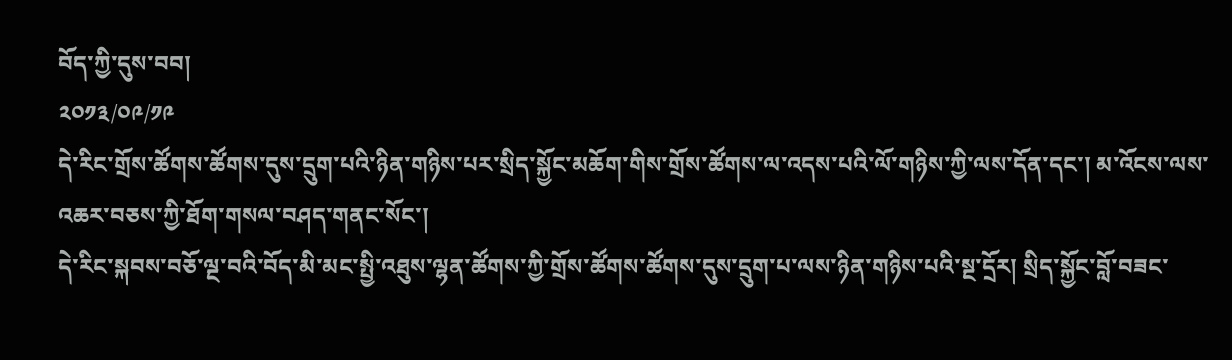བོད་ཀྱི་དུས་བབ།
༢༠༡༣/༠༩/༡༩
དེ་རིང་གྲོས་ཚོགས་ཚོགས་དུས་དྲུག་པའི་ཉིན་གཉིས་པར་སྲིད་སྐྱོང་མཆོག་གིས་གྲོས་ཚོགས་ལ་འདས་པའི་ལོ་གཉིས་ཀྱི་ལས་དོན་དང་། མ་འོངས་ལས་འཆར་བཅས་ཀྱི་ཐོག་གསལ་བཤད་གནང་སོང་།
དེ་རིང་སྐབས་བཅོ་ལྔ་བའི་བོད་མི་མང་སྤྱི་འཐུས་ལྷན་ཚོགས་ཀྱི་གྲོས་ཚོགས་ཚོགས་དུས་དྲུག་པ་ལས་ཉིན་གཉིས་པའི་སྔ་དྲོར། སྲིད་སྐྱོང་བློ་བཟང་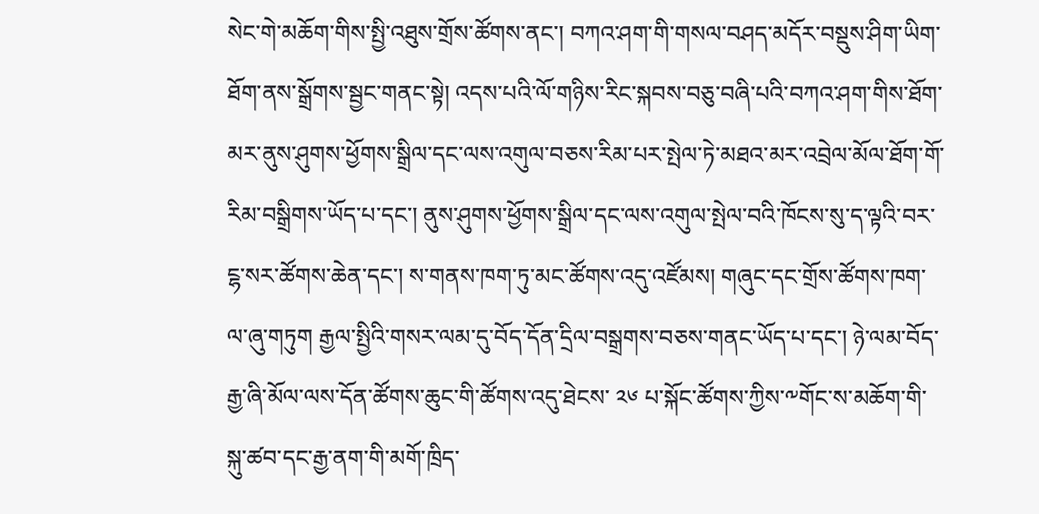སེང་གེ་མཆོག་གིས་སྤྱི་འཐུས་གྲོས་ཚོགས་ནང་། བཀའ་ཤག་གི་གསལ་བཤད་མདོར་བསྡུས་ཤིག་ཡིག་ཐོག་ནས་སྒྲོགས་སྦྱང་གནང་སྟེ། འདས་པའི་ལོ་གཉིས་རིང་སྐབས་བཅུ་བཞི་པའི་བཀའ་ཤག་གིས་ཐོག་མར་ནུས་ཤུགས་ཕྱོགས་སྒྲིལ་དང་ལས་འགུལ་བཅས་རིམ་པར་སྤེལ་ཏེ་མཐའ་མར་འབྲེལ་མོལ་ཐོག་གོ་རིམ་བསྒྲིགས་ཡོད་པ་དང་། ནུས་ཤུགས་ཕྱོགས་སྒྲིལ་དང་ལས་འགུལ་སྤེལ་བའི་ཁོངས་སུ་ད་ལྟའི་བར་ངྷ་སར་ཚོགས་ཆེན་དང་། ས་གནས་ཁག་ཏུ་མང་ཚོགས་འདུ་འཛོམས། གཞུང་དང་གྲོས་ཚོགས་ཁག་ལ་ཞུ་གཏུག རྒྱལ་སྤྱིའི་གསར་ལམ་དུ་བོད་དོན་དྲིལ་བསྒྲགས་བཅས་གནང་ཡོད་པ་དང་། ཉེ་ལམ་བོད་རྒྱ་ཞི་མོལ་ལས་དོན་ཚོགས་ཆུང་གི་ཚོགས་འདུ་ཐེངས་ ༢༦ པ་སྐོང་ཚོགས་ཀྱིས་༸གོང་ས་མཆོག་གི་སྐུ་ཚབ་དང་རྒྱ་ནག་གི་མགོ་ཁྲིད་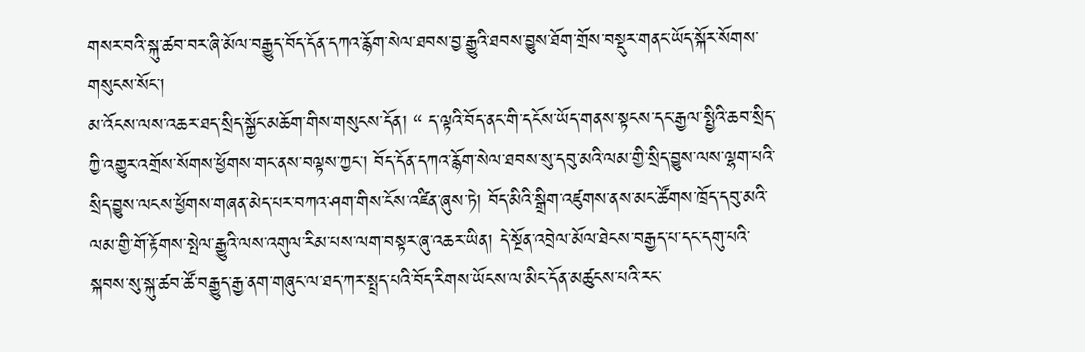གསར་བའི་སྐུ་ཚབ་བར་ཞི་མོལ་བརྒྱུད་བོད་དོན་དཀའ་རྙོག་སེལ་ཐབས་བྱ་རྒྱུའི་ཐབས་བྱུས་ཐོག་གྲོས་བསྡུར་གནང་ཡོད་སྐོར་སོགས་གསུངས་སོང་།
མ་འོངས་ལས་འཆར་ཐད་སྲིད་སྐྱོང་མཆོག་གིས་གསུངས་དོན། “ ད་ལྟའི་བོད་ནང་གི་དངོས་ཡོད་གནས་སྟངས་དང་རྒྱལ་སྤྱིའི་ཆབ་སྲིད་ཀྱི་འགྱུར་འགྲོས་སོགས་ཕྱོགས་གང་ནས་བལྟས་ཀྱང་། བོད་དོན་དཀའ་རྙོག་སེལ་ཐབས་སུ་དབུ་མའི་ལམ་གྱི་སྲིད་བྱུས་ལས་ལྷག་པའི་སྲིད་བྱུས་ལངས་ཕྱོགས་གཞན་མེད་པར་བཀའ་ཤག་གིས་ངོས་འཛིན་ཞུས་ཏེ། བོད་མིའི་སྒྲིག་འཛུགས་ནས་མང་ཚོགས་ཁྲོད་དབུ་མའི་ལམ་གྱི་གོ་རྟོགས་སྤེལ་རྒྱུའི་ལས་འགུལ་རིམ་པས་ལག་བསྟར་ཞུ་འཆར་ཡིན། དེ་སྔོན་འབྲེལ་མོལ་ཐེངས་བརྒྱད་པ་དང་དགུ་པའི་སྐབས་སུ་སྐུ་ཚབ་ཚོ་བརྒྱུད་རྒྱ་ནག་གཞུང་ལ་ཐད་ཀར་སྤྲད་པའི་བོད་རིགས་ཡོངས་ལ་མིང་དོན་མཚུངས་པའི་རང་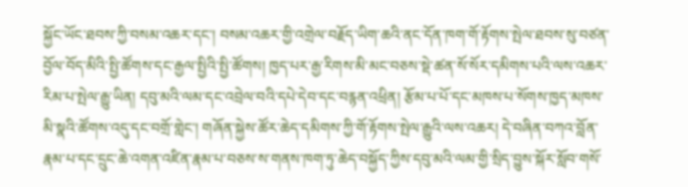སྐྱོང་ཡོང་ཐབས་ཀྱི་བསམ་འཆར་དང་། བསམ་འཆར་གྱི་འགྲེལ་བརྗོད་ཡིག་ཆའི་ནང་དོན་ཁག་གོ་རྟོགས་སྤེལ་ཐབས་སུ་བཙན་བྱོལ་བོད་མིའི་སྤྱི་ཚོགས་དང་རྒྱལ་སྤྱིའི་སྤྱི་ཚོགས། ཁྱད་པར་རྒྱ་རིགས་མི་མང་བཅས་སྡེ་ཚན་སོ་སོར་དམིགས་པའི་ལས་འཆར་རིམ་པ་སྤེལ་རྒྱུ་ཡིན། དབུ་མའི་ལམ་དང་འབྲེལ་བའི་དཔེ་དེབ་དང་བརྙན་འཕྲིན། རྩོམ་པ་པོ་དང་མཁས་པ་སོགས་ཁྱད་མཁས་མི་སྣའི་ཚོགས་འདུ་དང་བགྲོ་གླེང་། གཞོན་སྐྱེས་ཚོར་ཆེད་དམིགས་ཀྱི་གོ་རྟོགས་སྤེལ་རྒྱུའི་ལས་འཆར། དེ་བཞིན་བཀའ་བློན་རྣམ་པ་དང་དྲུང་ཆེ་འགན་འཛིན་རྣམ་པ་བཅས་ས་གནས་ཁག་ཏུ་ཆེད་བསྐྱོད་ཀྱིས་དབུ་མའི་ལམ་གྱི་སྲིད་བྱུས་སྐོར་སློབ་གསོ་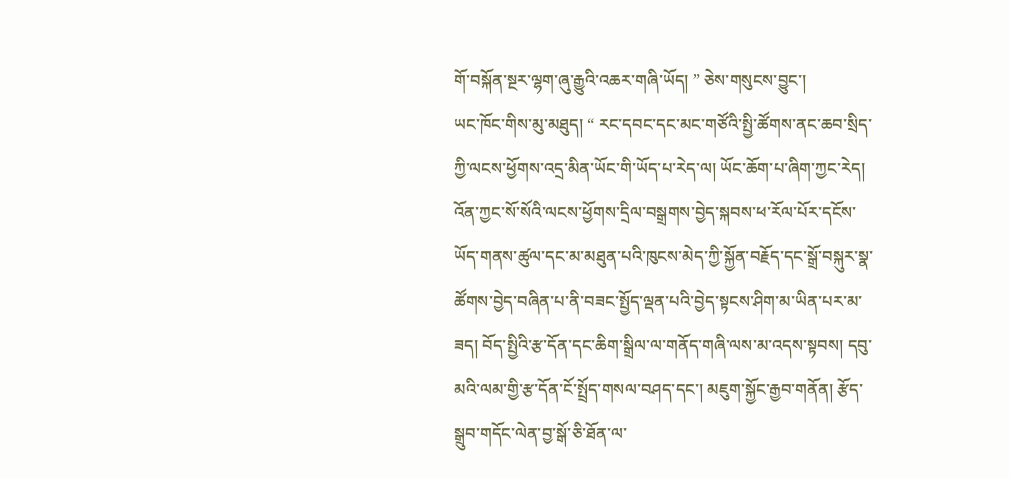གོ་བསྐོན་སྔར་ལྷག་ཞུ་རྒྱུའི་འཆར་གཞི་ཡོད། ” ཅེས་གསུངས་བྱུང་།
ཡང་ཁོང་གིས་མུ་མཐུད། “ རང་དབང་དང་མང་གཙོའི་སྤྱི་ཚོགས་ནང་ཆབ་སྲིད་ཀྱི་ལངས་ཕྱོགས་འདྲ་མིན་ཡོང་གི་ཡོད་པ་རེད་ལ། ཡོང་ཆོག་པ་ཞིག་ཀྱང་རེད། འོན་ཀྱང་སོ་སོའི་ལངས་ཕྱོགས་དྲིལ་བསྒྲགས་བྱེད་སྐབས་ཕ་རོལ་པོར་དངོས་ཡོད་གནས་ཚུལ་དང་མ་མཐུན་པའི་ཁུངས་མེད་ཀྱི་སྐྱོན་བརྗོད་དང་སྒྲོ་བསྐུར་སྣ་ཚོགས་བྱེད་བཞིན་པ་ནི་བཟང་སྤྱོད་ལྡན་པའི་བྱེད་སྟངས་ཤིག་མ་ཡིན་པར་མ་ཟད། བོད་སྤྱིའི་རྩ་དོན་དང་ཆིག་སྒྲིལ་ལ་གནོད་གཞི་ལས་མ་འདས་སྟབས། དབུ་མའི་ལམ་གྱི་རྩ་དོན་ངོ་སྤྲོད་གསལ་བཤད་དང་། མཇུག་སྐྱོང་རྒྱབ་གནོན། རྩོད་སྒྲུབ་གདོང་ལེན་བྱ་སྒོ་ཅི་ཐོན་ལ་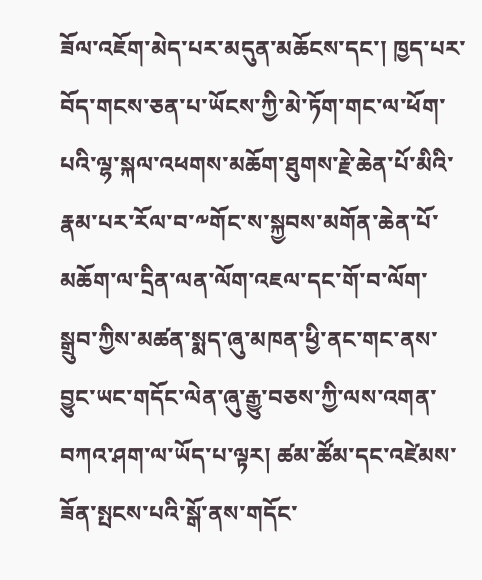ཟོལ་འཇོག་མེད་པར་མདུན་མཆོངས་དང་། ཁྱད་པར་བོད་གངས་ཅན་པ་ཡོངས་ཀྱི་མེ་ཏོག་གང་ལ་ཕོག་པའི་ལྷ་སྐལ་འཕགས་མཆོག་ཐུགས་རྗེ་ཆེན་པོ་མིའི་རྣམ་པར་རོལ་བ་༸གོང་ས་སྐྱབས་མགོན་ཆེན་པོ་མཆོག་ལ་དྲིན་ལན་ལོག་འཇལ་དང་གོ་བ་ལོག་སྒྲུབ་ཀྱིས་མཚན་སྨད་ཞུ་མཁན་ཕྱི་ནང་གང་ནས་བྱུང་ཡང་གདོང་ལེན་ཞུ་རྒྱུ་བཅས་ཀྱི་ལས་འགན་བཀའ་ཤག་ལ་ཡོད་པ་ལྟར། ཚམ་ཚོམ་དང་འཛེམས་ཟོན་སྤངས་པའི་སྒོ་ནས་གདོང་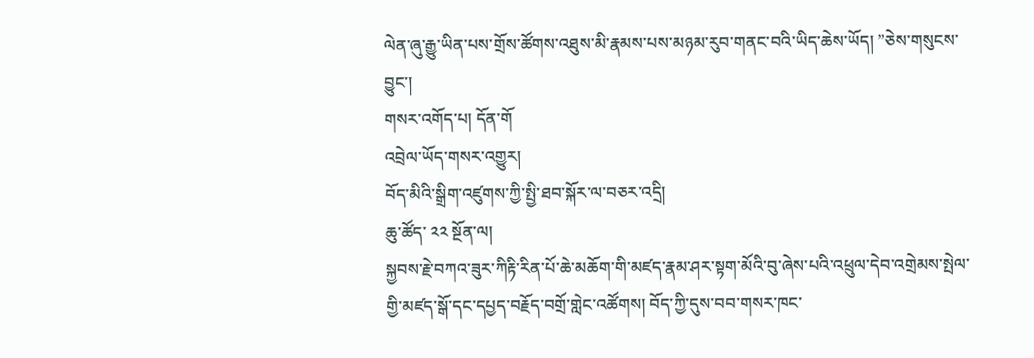ལེན་ཞུ་རྒྱུ་ཡིན་པས་གྲོས་ཚོགས་འཐུས་མི་རྣམས་པས་མཉམ་རུབ་གནང་བའི་ཡིད་ཆེས་ཡོད། ”ཅེས་གསུངས་བྱུང་།
གསར་འགོད་པ། དོན་གོ
འབྲེལ་ཡོད་གསར་འགྱུར།
བོད་མིའི་སྒྲིག་འཛུགས་ཀྱི་སྤྱི་ཐབ་སྐོར་ལ་བཅར་འདྲི།
ཆུ་ཚོད་ ༢༢ སྔོན་ལ།
སྐྱབས་རྗེ་བཀའ་ཟུར་ཀིརྟི་རིན་པོ་ཆེ་མཆོག་གི་མཛད་རྣམ་ཤར་སྟག་མོའི་བུ་ཞེས་པའི་འཕྲུལ་དེབ་འགྲེམས་སྤེལ་གྱི་མཛད་སྒོ་དང་དཔྱད་བརྗོད་བགྲོ་གླེང་འཚོགས། བོད་ཀྱི་དུས་བབ་གསར་ཁང་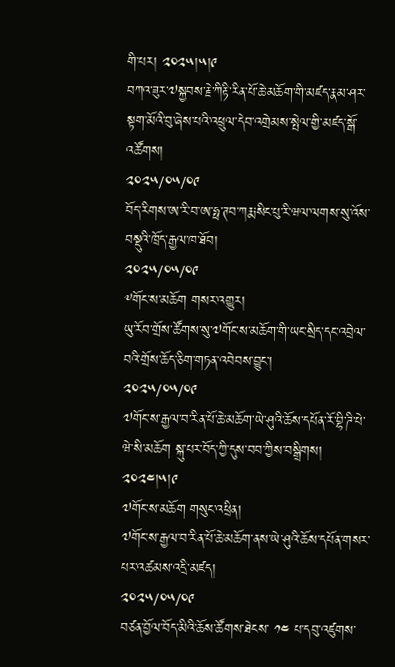གི་པར། ༢༠༢༥།༥།༩
བཀའ་ཟུར་༧སྐྱབས་རྗེ་ཀིརྟི་རིན་པོ་ཆེ་མཆོག་གི་མཛད་རྣམ་ཤར་སྟག་མོའི་བུ་ཞེས་པའི་འཕྲུལ་དེབ་འགྲེམས་སྤེལ་གྱི་མཛད་སྒོ་འཚོགས།
༢༠༢༥/༠༥/༠༩
བོད་རིགས་ཨ་རི་བ་ཨ་ཧྥ་ཊབ་ཀརྨ་སིང་པུ་རི་ཝལ་ལགས་སུ་འོས་བསྡུའི་ཁྲོད་རྒྱལ་ཁ་ཐོབ།
༢༠༢༥/༠༥/༠༩
༸གོང་ས་མཆོག གསར་འགྱུར།
ཡུ་རོབ་གྲོས་ཚོགས་སུ་༧གོང་ས་མཆོག་གི་ཡང་སྲིད་དང་འབྲེལ་བའི་གྲོས་ཆོད་ཅིག་གཏན་འབེབས་བྱུང་།
༢༠༢༥/༠༥/༠༩
༧གོང་ས་རྒྱལ་བ་རིན་པོ་ཆེ་མཆོག་ཡེ་ཤུའི་ཆོས་དཔོན་རོ་བྷི་ཌི་པེ་ཝེ་སི་མཆོག སྐུ་པར་བོད་ཀྱི་དུས་བབ་ཀྱིས་བསྒྲིགས། ༢༠༢༤།༥།༩
༧གོང་ས་མཆོག གསུང་འཕྲིན།
༧གོང་ས་རྒྱལ་བ་རིན་པོ་ཆེ་མཆོག་ནས་ཡེ་ཤུའི་ཆོས་དཔོན་གསར་པར་འཚམས་འདྲི་མཛད།
༢༠༢༥/༠༥/༠༩
བཙན་བྱོལ་བོད་མིའི་ཆོས་ཚོགས་ཐེངས་ ༡༤ པ་དབུ་འཛུགས་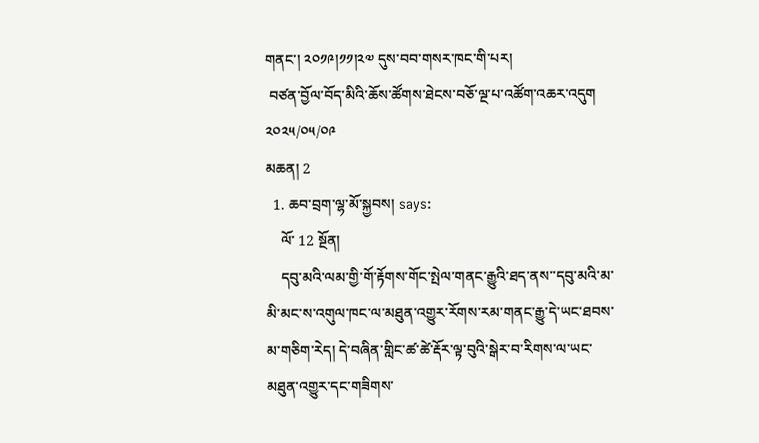གནང་། ༢༠༡༩།༡༡།༢༧ དུས་བབ་གསར་ཁང་གི་པར།
 བཙན་བྱོལ་བོད་མིའི་ཆོས་ཚོགས་ཐེངས་བཅོ་ལྔ་པ་འཚོག་འཆར་འདུག
༢༠༢༥/༠༥/༠༩
མཆན། 2
  1. ཆབ་བྲག་ལྷ་མོ་སྐྱབས། says:
    ལོ་ 12 སྔོན།
    དབུ་མའི་ལམ་གྱི་གོ་རྟོགས་གོང་སྤེལ་གནང་རྒྱུའི་ཐད་ནས་་དབུ་མའི་མ་མི་མང་ས་འགུལ་ཁང་ལ་མཐུན་འགྱུར་རོགས་རམ་གནང་རྒྱུ་དེ་ཡང་ཐབས་མ་གཅིག་རེད། དེ་བཞིན་གླིང་ཚ་ཚེ་རྡོར་ལྟ་བུའི་སྒེར་བ་རིགས་ལ་ཡང་མཐུན་འགྱུར་དང་གཟིགས་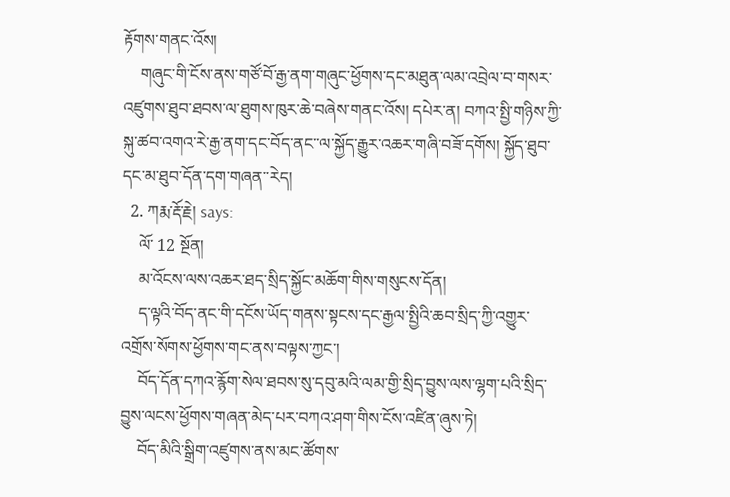རྟོགས་གནང་འོས།
    གཞུང་གི་ངོས་ནས་གཙོ་བོ་རྒྱ་ནག་གཞུང་ཕྱོགས་དང་མཐུན་ལམ་འབྲེལ་བ་གསར་འཛུགས་ཐུབ་ཐབས་ལ་ཐུགས་ཁུར་ཆེ་བཞེས་གནང་འོས། དཔེར་ན། བཀའ་སྤྱི་གཉིས་ཀྱི་སྐུ་ཚབ་འགའ་རེ་རྒྱ་ནག་དང་བོད་ནང་་ལ་སྐྱོད་རྒྱུར་འཆར་གཞི་བཟོ་དགོས། སྐྱོད་ཐུབ་དང་མ་ཐུབ་དོན་དག་གཞན་་རེད།
  2. ཀརྨ་རྡོ་རྗེ། says:
    ལོ་ 12 སྔོན།
    མ་འོངས་ལས་འཆར་ཐད་སྲིད་སྐྱོང་མཆོག་གིས་གསུངས་དོན།
    ད་ལྟའི་བོད་ནང་གི་དངོས་ཡོད་གནས་སྟངས་དང་རྒྱལ་སྤྱིའི་ཆབ་སྲིད་ཀྱི་འགྱུར་འགྲོས་སོགས་ཕྱོགས་གང་ནས་བལྟས་ཀྱང་།
    བོད་དོན་དཀའ་རྙོག་སེལ་ཐབས་སུ་དབུ་མའི་ལམ་གྱི་སྲིད་བྱུས་ལས་ལྷག་པའི་སྲིད་བྱུས་ལངས་ཕྱོགས་གཞན་མེད་པར་བཀའ་ཤག་གིས་ངོས་འཛིན་ཞུས་ཏེ།
    བོད་མིའི་སྒྲིག་འཛུགས་ནས་མང་ཚོགས་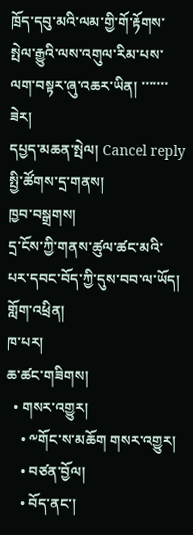ཁྲོད་དབུ་མའི་ལམ་གྱི་གོ་རྟོགས་སྤེལ་རྒྱུའི་ལས་འགུལ་རིམ་པས་ལག་བསྟར་ཞུ་འཆར་ཡིན། ་་་་་་་ཟེར།
དཔྱད་མཆན་སྤེལ། Cancel reply
སྤྱི་ཚོགས་དྲ་གནས།
ཁྱབ་བསྒྲགས།
དྲ་ངོས་ཀྱི་གནས་ཚུལ་ཚང་མའི་པར་དབང་བོད་ཀྱི་དུས་བབ་ལ་ཡོད།
གློག་འཕྲིན།
ཁ་པར།
ཆ་ཚང་གཟིགས།
  • གསར་འགྱུར།
    • ༸གོང་ས་མཆོག གསར་འགྱུར།
    • བཙན་བྱོལ།
    • བོད་ནང་།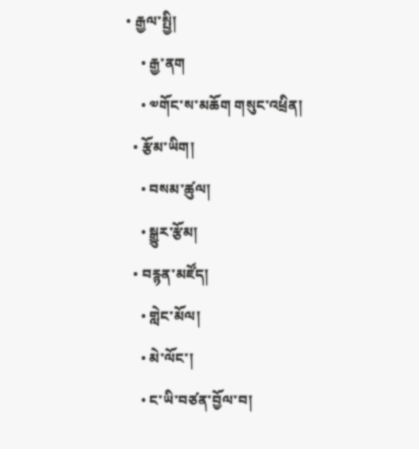• རྒྱལ་སྤྱི།
    • རྒྱ་ནག
    • ༧གོང་ས་མཆོག གསུང་འཕྲིན།
  • རྩོམ་ཡིག།
    • བསམ་ཚུལ།
    • སྒྱུར་རྩོམ།
  • བརྙན་མཛོད།
    • གླེང་མོལ།
    • མེ་ལོང་།
    • ང་ཡི་བཙན་བྱོལ་བ།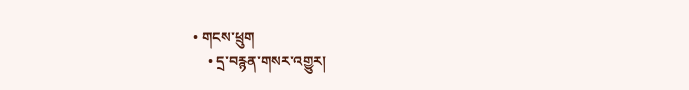• གངས་ཕྲུག
    • དྲ་བརྙན་གསར་འགྱུར།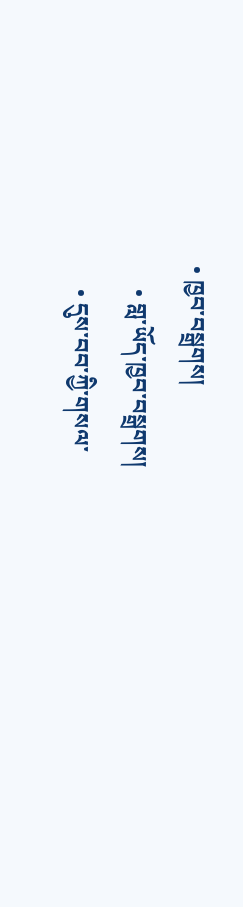• ཁྱབ་བསྒྲགས།
    • གླ་ཡོད་ཁྱབ་བསྒྲགས།
    • དུས་བབ་ཀྱི་གསལ་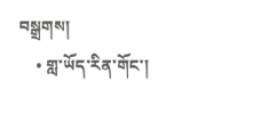བསྒྲགས།
    • གླ་ཡོད་རིན་གོང་།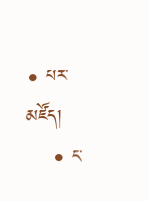• པར་མཛོད།
    • ང་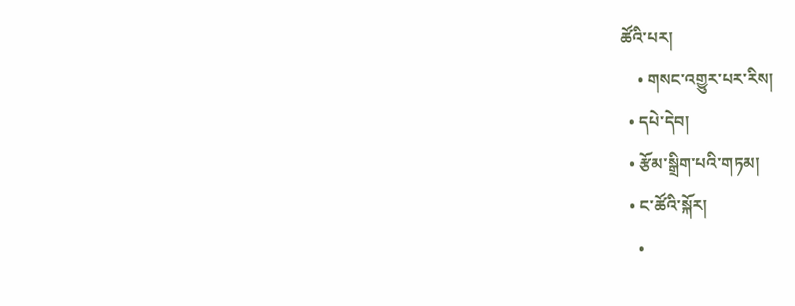ཚོའི་པར།
    • གསང་འགྱུར་པར་རིས།
  • དཔེ་དེབ།
  • རྩོམ་སྒྲིག་པའི་གཏམ།
  • ང་ཚོའི་སྐོར།
    •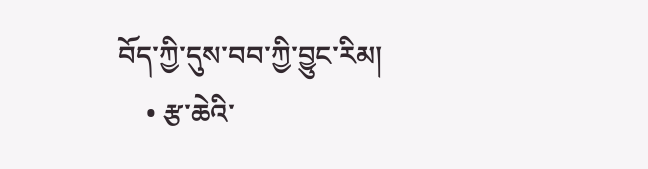བོད་ཀྱི་དུས་བབ་ཀྱི་བྱུང་རིམ།
    • རྩ་ཆེའི་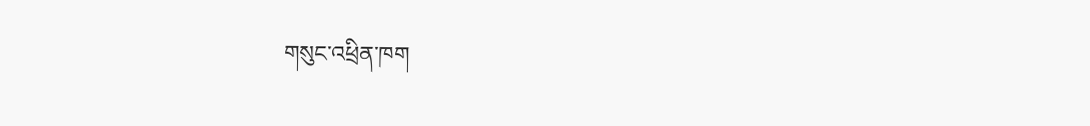གསུང་འཕྲིན་ཁག